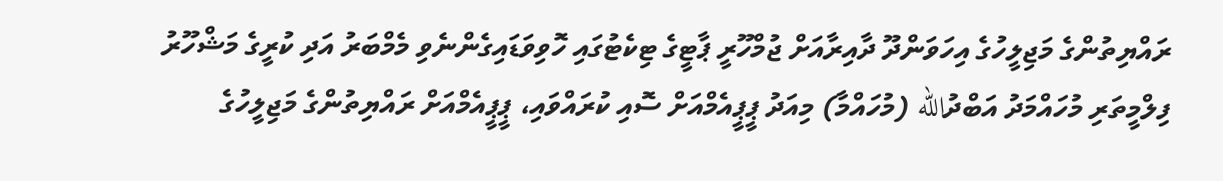ރައްޔިތުންގެ މަޖިލީހުގެ އިހަވަންދޫ ދާއިރާއަށް ޖުމްހޫރީ ޕާޓީގެ ޓިކެޓުގައި ހޮވިވަޑައިގެންނެވި މެމްބަރު އަދި ކުރީގެ މަޝްހޫރު ފިލްމީތަރި މުހައްމަދު އަބްދުالله (މުހައްމާ) މިއަދު ޕީޕީއެމްއަށް ސޮއި ކުރައްވައި، ޕީޕީއެމްއަށް ރައްޔިތުންގެ މަޖިލީހުގެ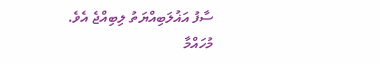ސާފު އަޣުލަބިއްޔަތު ލިބިއްޖެ އެވެ.
މުހައްމާ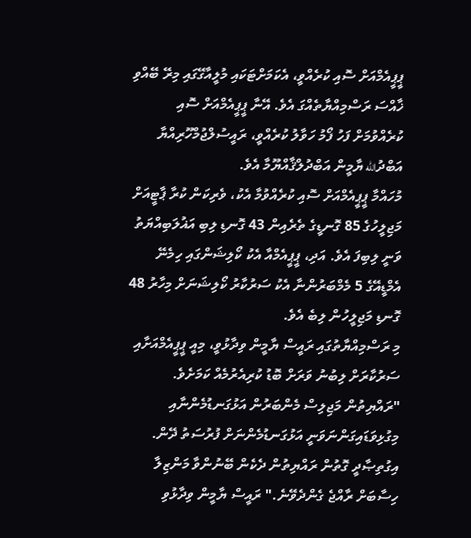ޕީޕީއެމްއަށް ސޮއި ކުރެއްވީ، އެކަމަށްޓަކައި މުލީއާގޭގައި މިރޭ ބޭއްވި ޚާއްސަ ރަސްމިއްޔާތެއްގަ އެވެ. އޭނާ ޕީޕީއެމްއަށް ސޮއި ކުރެއްވުމަށް ފަހު ފޯމު ހަވާލު ކުރެއްވީ، ރައީސުލްޖުމްހޫރިއްޔާ އަބްދުالله ޔާމީން އަބްދުލްޤާއްޔޫމާ އެވެ.
މުހައްމާ ޕީޕީއެމްއަށް ސޮއި ކުރެއްވުމާ އެކު، ވެރިކަން ކުރާ ޕާޓީއަށް މަޖިލީހުގެ 85 ގޮނޑީގެ ތެރެއިން 43 ގޮނޑި ލިބި އަޣުލަބިއްޔަތު ވަނީ ލިބިފަ އެވެ. އަދި، ޕީޕީއެމްއާ އެކު ކޯލިޝަންގައި ހިމެނޭ އެމްޑީއޭގެ 5 މެމްބަރުންނާ އެކު ސަރުކާރު ކޯލިޝަނަށް މިހާރު 48 ގޮނޑި މަޖިލީހުން ލިބެ އެވެ.
މި ރަސްމިއްޔާތުގައި ރައީސް ޔާމީން ވިދާޅުވީ، މިއީ ޕީޕީއެމްއަށާއި ސަރުކާރަށް ލިބުނު ވަރަށް ބޮޑު ކުރިއެރުމެއް ކަމަށެވެ.
"ރައްޔިތުން މަޖިލިސް މެންބަރުން އަޅުގަނޑުމެންނާއި މިގުޅިވަޑައިގަންނަވަނީ އަޅުގަނޑުމެންނަށް ފުރުސަތު ދޭން. އިގުތިޞާދީ ގޮތުން ރައްޔިތުން ދެކެން ބޭނުންވާ މަންޒިލާ ހިސާބަށް ރާއްޖެ ގެންދެވޭނެ." ރައީސް ޔާމީން ވިދާޅުވި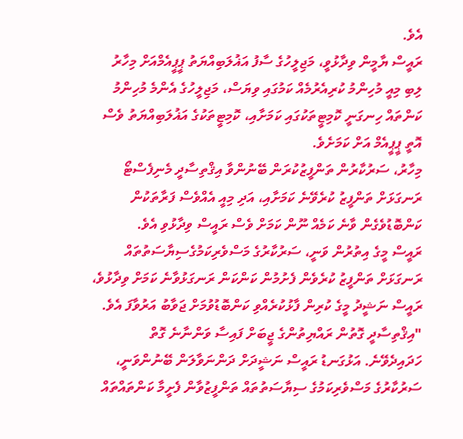އެވެ.
ރައީސް ޔާމީން ވިދާޅުވީ، މަޖިލީހުގެ ސާފު އަޣުލަބިއްޔަތު ޕީޕީއެމްއަށް މިހާރު ލިބި މިއީ މުހިންމު ކުރިއެރުމެއް ކަމުގައި ވިޔަސް، މަޖިލީހުގެ އެންމެ މުހިންމު ކަންތައް ހިނގަނީ ކޮމިޓީތަކުގައި ކަމަށާއި، ކޮމިޓީތަކުގެ އަޣުލަބިއްޔަތު ވެސް އޮތީ ޕީޕީއެމް އަށް ކަމަށެވެ.
މިހާރު، ސަރުކާރުން ތަންފީޒުކުރަން ބޭނުންވާ އިޤްތިސާދީ މެނިފެސްޓޯ ރަނގަޅަށް ތަންފީޒު ކުރެވޭނެ ކަމަށާއި، އަދި މިއީ އެއްވެސް ފަރާތަކުން ކަންބޮޑުވެގެން ވާނެ ކަމެއް ނޫން ކަމަށް ވެސް ރައީސް ވިދާޅުވި އެވެ.
ރައީސް މީގެ އިތުރުން ވަނީ، ސަރުކާރުގެ މަސްވެރިކަމުގެސިޔާސަތުތައް ރަނގަޅަށް ތަންފީޒު ކުރެވެން ފެށުމުން ކަންކަން ރަނގަޅުވާނެ ކަމަށް ވިދާޅުވެ، ރައީސް ނަޝީދު މީގެ ކުރިން ފާޅުކުރެއްވި ކަންބޮޑުވުމަށް ޖަވާބު އަރުވާފަ އެވެ.
"އިޤްތިސާދީ ގޮތުން ރައްޔިތުންގެ ޖީބަށް ފައިސާ ވަންނާނެ ގޮތް ހަދައިދެވޭނެ. އަޅުގަނޑު ރައީސް ނަޝީދަށް ދަންނަވާލަން ބޭނުންވަނީ، ސަރުކާރުގެ މަސްވެރިކަމުގެ ސިޔާސަތުތައް ތަންފީޒުވާން ފެށީމާ ކަންތައްތައް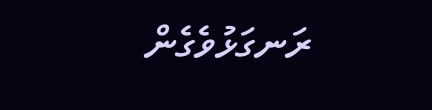ރަނގަޅުވެގެން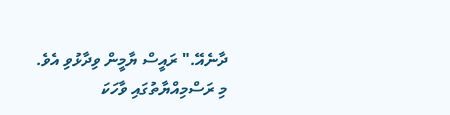ދާނެއޭ." ރައީސް ޔާމީން ވިދާޅުވި އެވެ.
މި ރަސްމިއްޔާތުގައި ވާހަކަ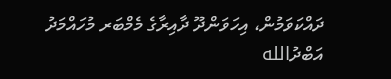ދައްކަވަމުން، އިހަވަންދޫ ދާއިރާގެ މެމްބަރ މުހައްމަދު އަބްދުالله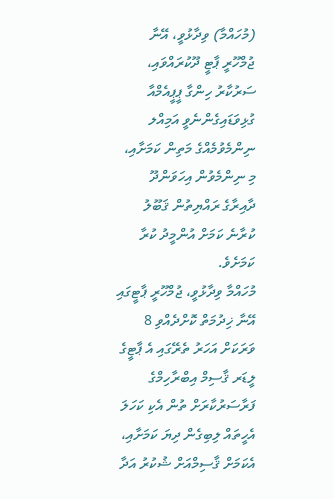(މުހައްމާ) ވިދާޅުވީ، އޭނާ ޖުމްހޫރީ ޕާޓީ ދޫކުރައްވައި، ސަރުކާރު ހިންގާ ޕީޕީއެމްއާ ގުޅިވަޑައިގެންނެވީ އަމިއްލ ނިންމެވުމެއްގެ މަތިން ކަމަށާއި، މި ނިންމެވުން އިހަވަންދޫ ދާއިރާގެ ރައްޔިތުން ޤަބޫލު ކުރާނެ ކަމަށް އުންމީދު ކުރާ ކަމަށެވެ.
މުހައްމާ ވިދާޅުވީ، ޖުމްހޫރީ ޕާޓީގައި އޭނާ ޚިދުމަތް ކޮށްދެއްވި 8 ވަރަކަށް އަހަރު ތެރޭގައި އެ ޕާޓީގެ ލީޑަރ ޤާސިމް އިބްރާހިމްގެ ފަރާސަރުކާރަށް ތުން އެކި ކަހަލަ އެހީތައް ލިބިގެން ދިޔަ ކަމަށާއި، އެކަމަށް ޤާސިމްއަށް ޝުކުރު އަދާ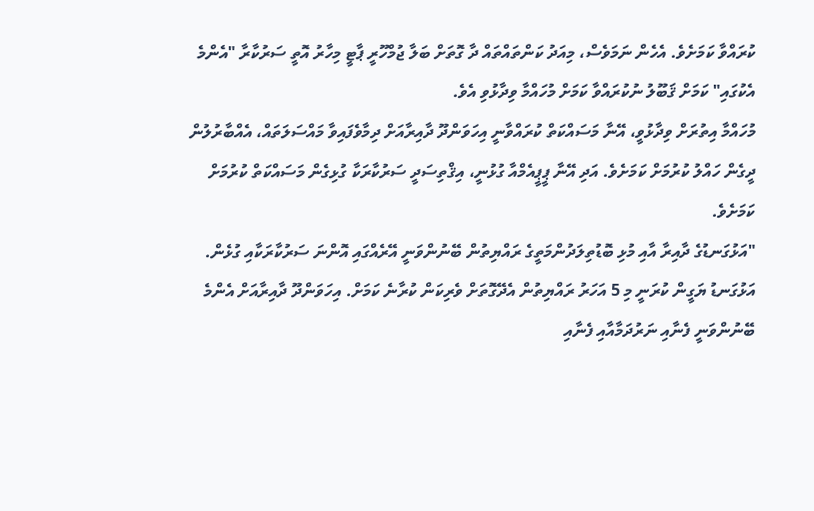ކުރައްވާ ކަމަށެވެ. އެހެން ނަމަވެސް، މިއަދު ކަންތައްތައް ދާ ގޮތަށް ބަލާ ޖުމްހޫރީ ޕާޓީ މިހާރު އޮތީ ސަރުކާރާ "އެންމެ އެކުގައި" ކަމަށް ޤަބޫލު ނުކުރައްވާ ކަމަށް މުހައްމާ ވިދާޅުވި އެވެ.
މުހައްމާ އިތުރަށް ވިދާޅުވީ، އޭނާ މަސައްކަތް ކުރައްވާނީ އިހަވަންދޫ ދާއިރާއަށް ދިމާވެފައިވާ މައްސަލަތައް، އެއްބާރުލުން ދީގެން ހައްލު ކުރުމަށް ކަމަށެވެ. އަދި އޭނާ ޕީޕީއެމްއާ ގުޅުނީ، އިޤްތިސަދީ ސަރުކާރަކާ ގުޅިގެން މަސައްކަތް ކުރުމަށް ކަމަށެވެ.
"އަޅުގަނޑުގެ ދާއިރާ އާއި މުޅި ބޮޑުތިލަދުންމަތީގެ ރައްޔިތުން ބޭނުންވަނީ އޭރެއްގައި އޮންނަ ސަރުކާރަކާއި ގުޅެން. އަޅުގަނޑު ޔަގީން ކުރަނީ މި 5 އަހަރު ރައްޔިތުން އެދޭގޮތަށް ވެރިކަން ކުރާނެ ކަމަށް. އިހަވަންދޫ ދާއިރާއަށް އެންމެ ބޭނުންވަނީ ފެނާއި ނަރުދަމާއާއި ފެނާއި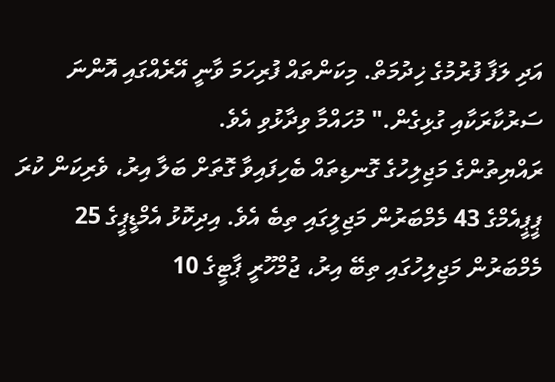އަދި ލަފާ ފުރުމުގެ ޚިދުމަތް. މިކަންތައް ފުރިހަމަ ވާނީ އޭރެއްގައި އޮންނަ ސަރުކާރަކާއި ގުޅިގެން." މުހައްމާ ވިދާޅުވި އެވެ.
ރައްޔިތުންގެ މަޖިލިހުގެ ގޮނޑިތައް ބެހިފައިވާ ގޮތަށް ބަލާ އިރު، ވެރިކަން ކުރަ ޕީޕީއެމްގެ 43 މެމްބަރުން މަޖިލީގައި ތިބެ އެވެ. އިދިކޮޅު އެމްޑީޕީގެ 25 މެމްބަރުން މަޖިލިހުގައި ތިބޭ އިރު، ޖުމްހޫރީ ޕާޓީގެ 10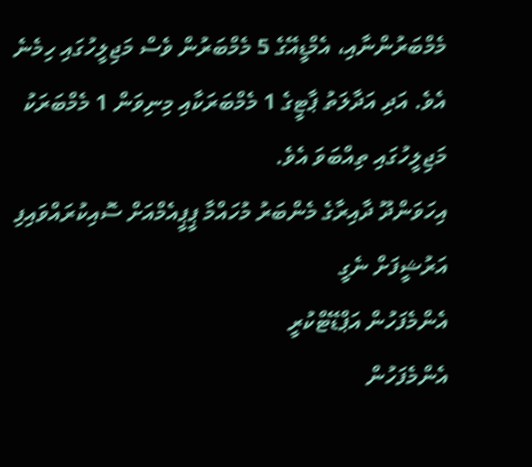މެމްބަރުންނާއި، އެމްޑީއޭގެ 5 މެމްބަރުން ވެސް މަޖިލީހުގައި ހިމެނެ އެވެ. އަދި އަދާލަތު ޕާޓީގެ 1 މެމްބަރަކާއި މިނިވަން 1 މެމްބަރަކު މަޖިލީހުގައި ތިއްބަވަ އެވެ.
އިހަވަންދޫ ދާއިރާގެ މެންބަރު މުހައްމާ ޕީޕީއެމްއަށް ސޮއިކުރައްވައިފި
އަރުޝީފަށް ނެގީ
އެންމެފަހުން އަޕްޑޭޓްކުރީ
އެންމެފަހުން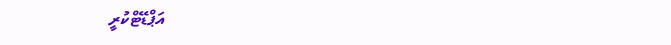އަޕްޑޭޓްކުރީ